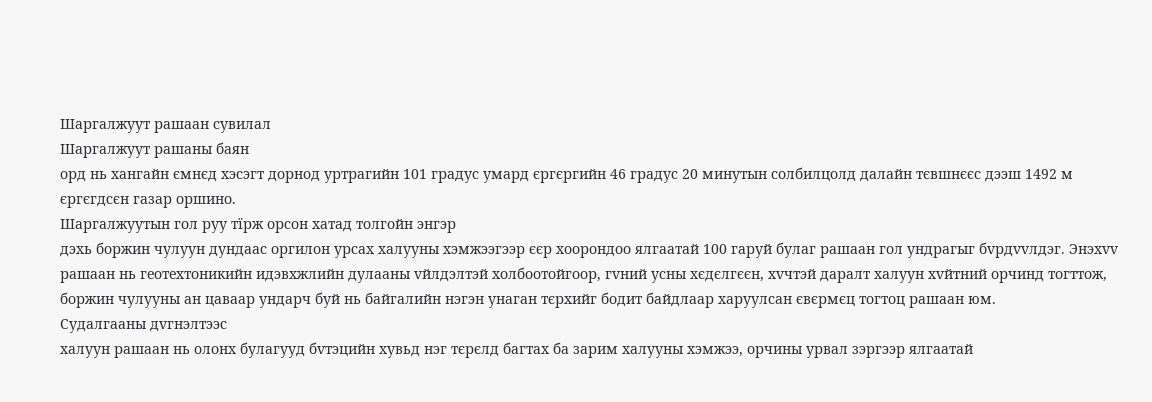Шаргалжуут рашаан сувилал
Шаргалжуут рашаны баян
орд нь хангайн ємнєд хэсэгт дорнод уртрагийн 101 градус умард єргєргийн 46 градус 20 минутын солбилцолд далайн тєвшнєєс дээш 1492 м єргєгдсєн газар оршино.
Шаргалжуутын гол руу тїрж орсон хатад толгойн энгэр
дэхь боржин чулуун дундаас оргилон урсах халууны хэмжээгээр єєр хоорондоо ялгаатай 100 гаруй булаг рашаан гол ундрагыг бvрдvvлдэг. Энэхvv рашаан нь геотехтоникийн идэвхжлийн дулааны vйлдэлтэй холбоотойгоор, гvний усны хєдєлгєєн, хvчтэй даралт халуун хvйтний орчинд тогттож, боржин чулууны ан цаваар ундарч буй нь байгалийн нэгэн унаган тєрхийг бодит байдлаар харуулсан євєрмєц тогтоц рашаан юм.
Судалгааны дvгнэлтээс
халуун рашаан нь олонх булагууд бvтэцийн хувьд нэг тєрєлд багтах ба зарим халууны хэмжээ, орчины урвал зэргээр ялгаатай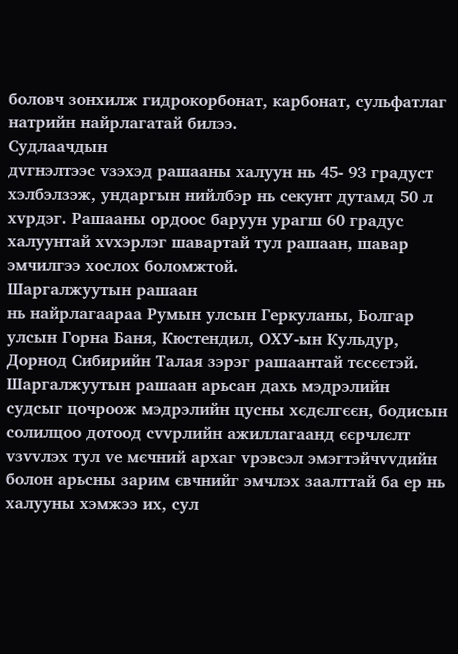боловч зонхилж гидрокорбонат, карбонат, сульфатлаг натрийн найрлагатай билээ.
Судлаачдын
дvгнэлтээс vзэхэд рашааны халуун нь 45- 93 градуст хэлбэлзэж, ундаргын нийлбэр нь секунт дутамд 50 л хvрдэг. Рашааны ордоос баруун урагш 60 градус халуунтай хvхэрлэг шавартай тул рашаан, шавар эмчилгээ хослох боломжтой.
Шаргалжуутын рашаан
нь найрлагаараа Румын улсын Геркуланы, Болгар улсын Горна Баня, Кюстендил, ОХУ-ын Кульдур, Дорнод Сибирийн Талая зэрэг рашаантай тєсєєтэй.
Шаргалжуутын рашаан арьсан дахь мэдрэлийн
судсыг цочроож мэдрэлийн цусны хєдєлгєєн, бодисын солилцоо дотоод сvvрлийн ажиллагаанд єєрчлєлт vзvvлэх тул vе мєчний архаг vрэвсэл эмэгтэйчvvдийн болон арьсны зарим євчнийг эмчлэх заалттай ба ер нь халууны хэмжээ их, сул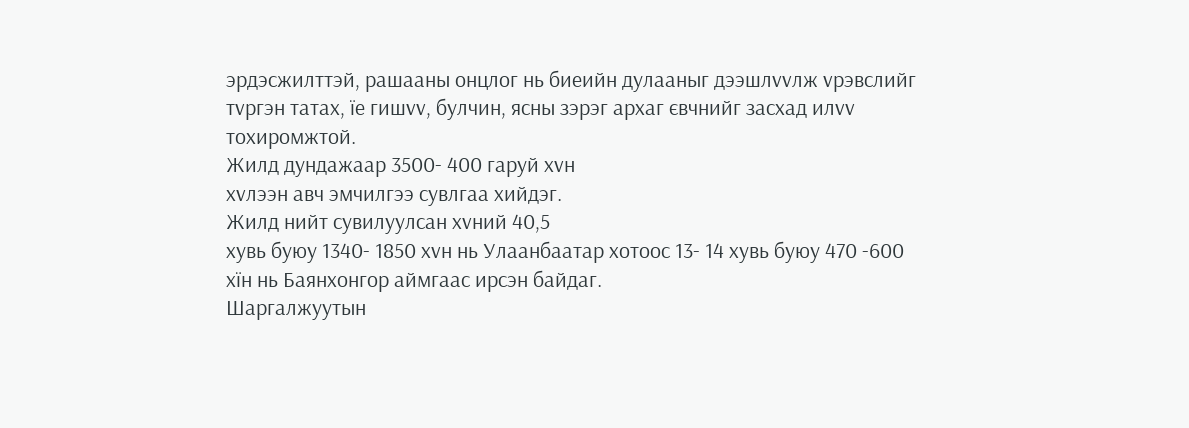эрдэсжилттэй, рашааны онцлог нь биеийн дулааныг дээшлvvлж vрэвслийг тvргэн татах, їе гишvv, булчин, ясны зэрэг архаг євчнийг засхад илvv тохиромжтой.
Жилд дундажаар 3500- 400 гаруй хvн
хvлээн авч эмчилгээ сувлгаа хийдэг.
Жилд нийт сувилуулсан хvний 40,5
хувь буюу 1340- 1850 хvн нь Улаанбаатар хотоос 13- 14 хувь буюу 470 -600 хїн нь Баянхонгор аймгаас ирсэн байдаг.
Шаргалжуутын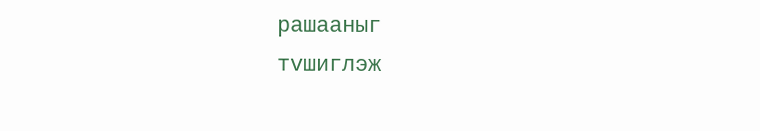рашааныг
тvшиглэж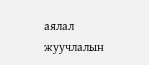аялал жуучлалын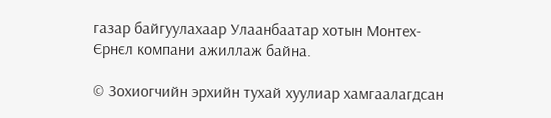газар байгуулахаар Улаанбаатар хотын Монтех- Єрнєл компани ажиллаж байна.

© Зохиогчийн эрхийн тухай хуулиар хамгаалагдсан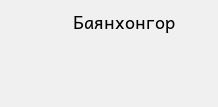Баянхонгор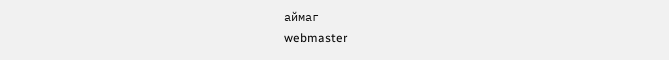аймаг
webmaster